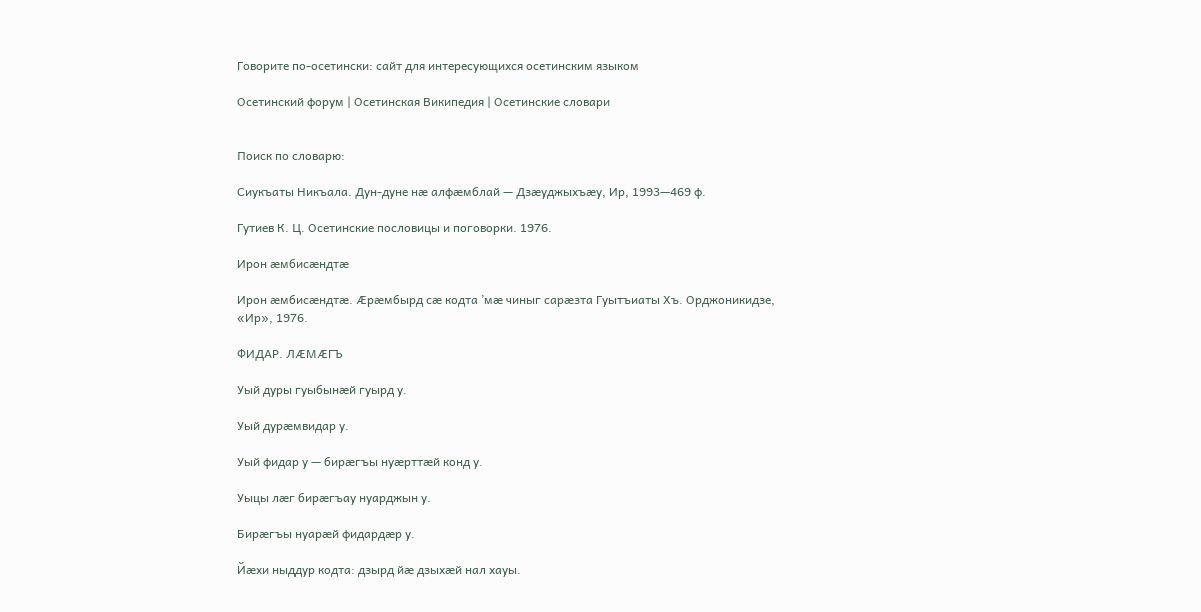Говорите по-осетински: сайт для интересующихся осетинским языком

Осетинский форум | Осетинская Википедия | Осетинские словари


Поиск по словарю:

Сиукъаты Никъала. Дун-дуне нæ алфæмблай — Дзæуджыхъæу, Ир, 1993—469 ф.

Гутиев К. Ц. Осетинские пословицы и поговорки. 1976.

Ирон æмбисæндтæ

Ирон æмбисæндтæ. Æрæмбырд сæ кодта ’мæ чиныг сарæзта Гуытъиаты Хъ. Орджоникидзе, «Ир», 1976.

ФИДАР. ЛÆМÆГЪ

Уый дуры гуыбынæй гуырд у.

Уый дурæмвидар у.

Уый фидар у — бирæгъы нуæрттæй конд у.

Уыцы лæг бирæгъау нуарджын у.

Бирæгъы нуарæй фидардæр у.

Йæхи ныддур кодта: дзырд йæ дзыхæй нал хауы.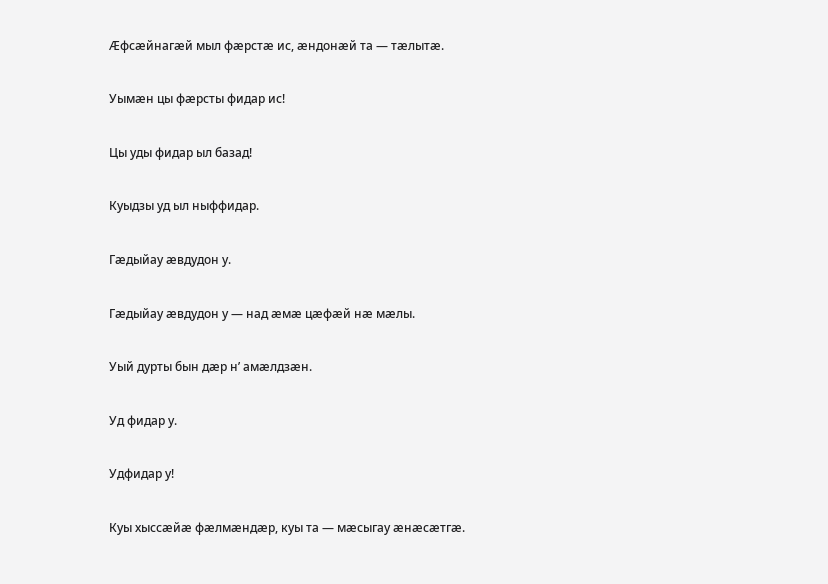Æфсæйнагæй мыл фæрстæ ис, æндонæй та — тæлытæ.

Уымæн цы фæрсты фидар ис!

Цы уды фидар ыл базад!

Куыдзы уд ыл ныффидар.

Гæдыйау æвдудон у.

Гæдыйау æвдудон у — над æмæ цæфæй нæ мæлы.

Уый дурты бын дæр н’ амæлдзæн.

Уд фидар у.

Удфидар у!

Куы хыссæйæ фæлмæндæр, куы та — мæсыгау æнæсæтгæ.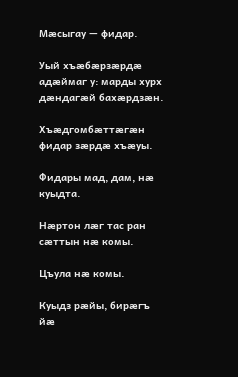Мæсыгау — фидар.

Уый хъæбæрзæрдæ адæймаг у: марды хурх дæндагæй бахæрдзæн.

Хъæдгомбæттæгæн фидар зæрдæ хъæуы.

Фидары мад, дам, нæ куыдта.

Нæртон лæг тас ран сæттын нæ комы.

Цъула нæ комы.

Куыдз рæйы, бирæгъ йæ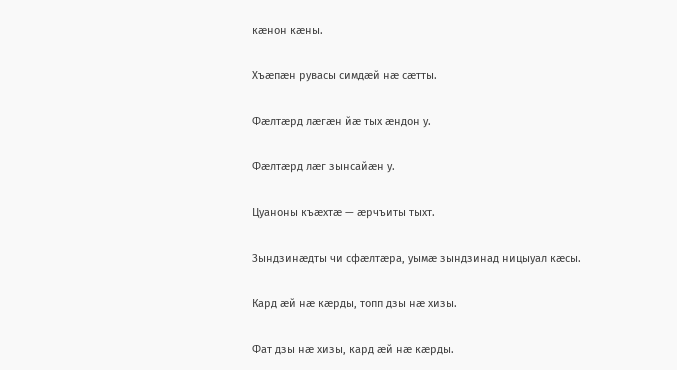кæнон кæны.

Хъæпæн рувасы симдæй нæ сæтты.

Фæлтæрд лæгæн йæ тых æндон у.

Фæлтæрд лæг зынсайæн у.

Цуаноны къæхтæ — æрчъиты тыхт.

Зындзинæдты чи сфæлтæра, уымæ зындзинад ницыуал кæсы.

Кард æй нæ кæрды, топп дзы нæ хизы.

Фат дзы нæ хизы, кард æй нæ кæрды.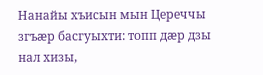Нанайы хъисын мын Цереччы згъæр басгуыхти: топп дæр дзы нал хизы,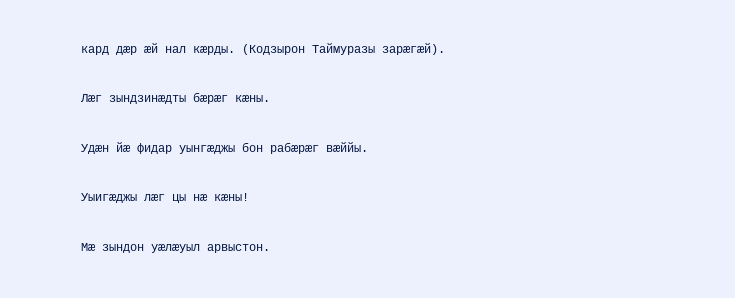кард дæр æй нал кæрды. (Кодзырон Таймуразы зарæгæй).

Лæг зындзинæдты бæрæг кæны.

Удæн йæ фидар уынгæджы бон рабæрæг вæййы.

Уыигæджы лæг цы нæ кæны!

Мæ зындон уæлæуыл арвыстон.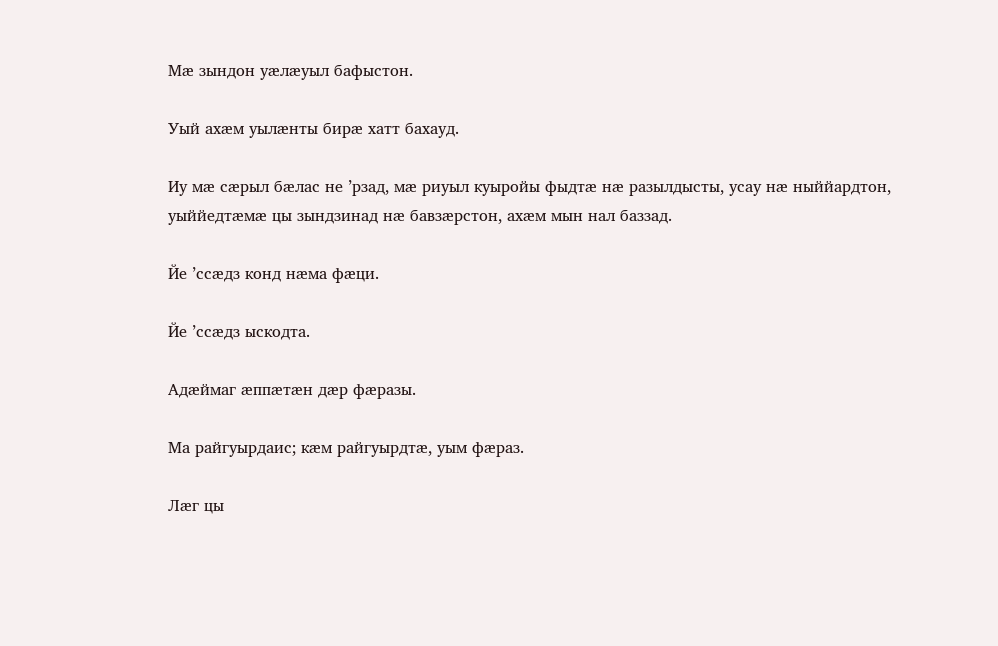Мæ зындон уæлæуыл бафыстон.

Уый ахæм уылæнты бирæ хатт бахауд.

Иу мæ сæрыл бæлас не ’рзад, мæ риуыл куыройы фыдтæ нæ разылдысты, усау нæ ныййардтон, уыййедтæмæ цы зындзинад нæ бавзæрстон, ахæм мын нал баззад.

Йе ’ссæдз конд нæма фæци.

Йе ’ссæдз ыскодта.

Адæймаг æппæтæн дæр фæразы.

Ма райгуырдаис; кæм райгуырдтæ, уым фæраз.

Лæг цы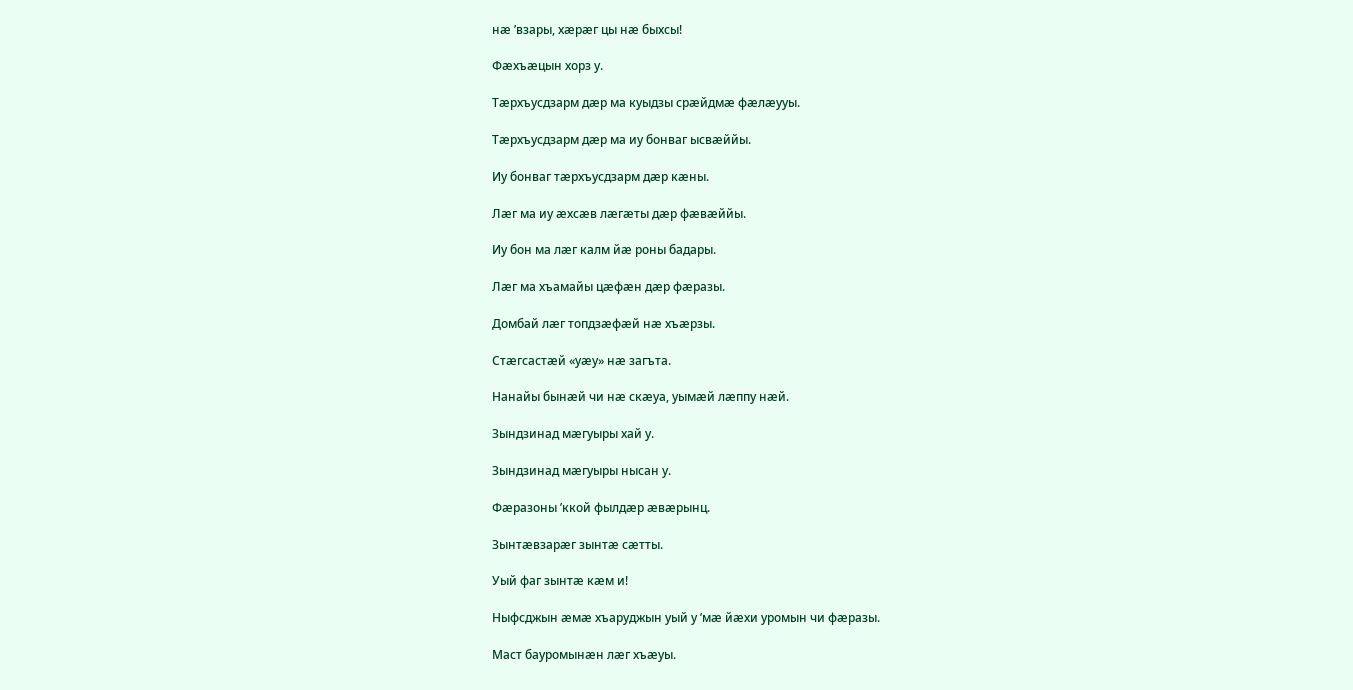нæ ’взары, хæрæг цы нæ быхсы!

Фæхъæцын хорз у.

Тæрхъусдзарм дæр ма куыдзы срæйдмæ фæлæууы.

Тæрхъусдзарм дæр ма иу бонваг ысвæййы.

Иу бонваг тæрхъусдзарм дæр кæны.

Лæг ма иу æхсæв лæгæты дæр фæвæййы.

Иу бон ма лæг калм йæ роны бадары.

Лæг ма хъамайы цæфæн дæр фæразы.

Домбай лæг топдзæфæй нæ хъæрзы.

Стæгсастæй «уæу» нæ загъта.

Нанайы бынæй чи нæ скæуа, уымæй лæппу нæй.

Зындзинад мæгуыры хай у.

Зындзинад мæгуыры нысан у.

Фæразоны ’ккой фылдæр æвæрынц.

Зынтæвзарæг зынтæ сæтты.

Уый фаг зынтæ кæм и!

Ныфсджын æмæ хъаруджын уый у ’мæ йæхи уромын чи фæразы.

Маст бауромынæн лæг хъæуы.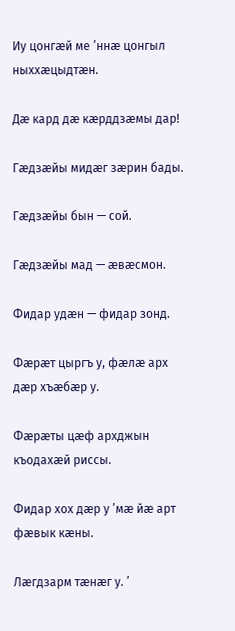Иу цонгæй ме ’ннæ цонгыл ныххæцыдтæн.

Дæ кард дæ кæрддзæмы дар!

Гæдзæйы мидæг зæрин бады.

Гæдзæйы бын — сой.

Гæдзæйы мад — æвæсмон.

Фидар удæн — фидар зонд.

Фæрæт цыргъ у, фæлæ арх дæр хъæбæр у.

Фæрæты цæф архджын къодахæй риссы.

Фидар хох дæр у ’мæ йæ арт фæвык кæны.

Лæгдзарм тæнæг у. ’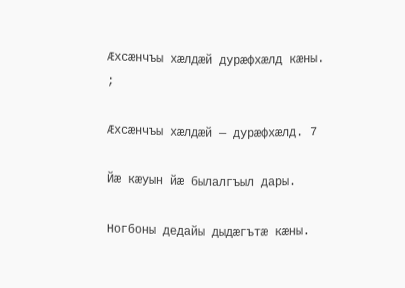Æхсæнчъы хæлдæй дурæфхæлд кæны. ;

Æхсæнчъы хæлдæй — дурæфхæлд. 7

Йæ кæуын йæ былалгъыл дары.

Ногбоны дедайы дыдæгътæ кæны.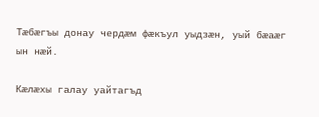Тæбæгъы донау чердæм фæкъул уыдзæн, уый бæаæг ын нæй.

Кæлæхы галау уайтагъд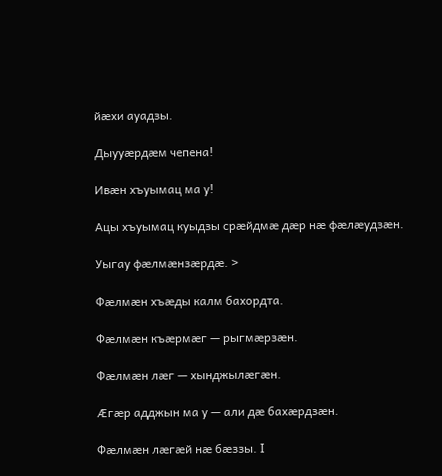йæхи ауадзы.

Дыууæрдæм чепена!

Ивæн хъуымац ма у!

Ацы хъуымац куыдзы срæйдмæ дæр нæ фæлæудзæн.

Уыгау фæлмæнзæрдæ. >

Фæлмæн хъæды калм бахордта.

Фæлмæн къæрмæг — рыгмæрзæн.

Фæлмæн лæг — хынджылæгæн.

Æгæр адджын ма у — али дæ бахæрдзæн.

Фæлмæн лæгæй нæ бæззы. I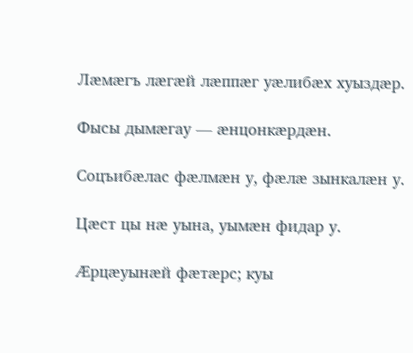Лæмæгъ лæгæй лæппæг уæлибæх хуыздæр.

Фысы дымæгау — æнцонкæрдæн.

Соцъибæлас фæлмæн у, фæлæ зынкалæн у.

Цæст цы нæ уына, уымæн фидар у.

Æрцæуынæй фæтæрс; куы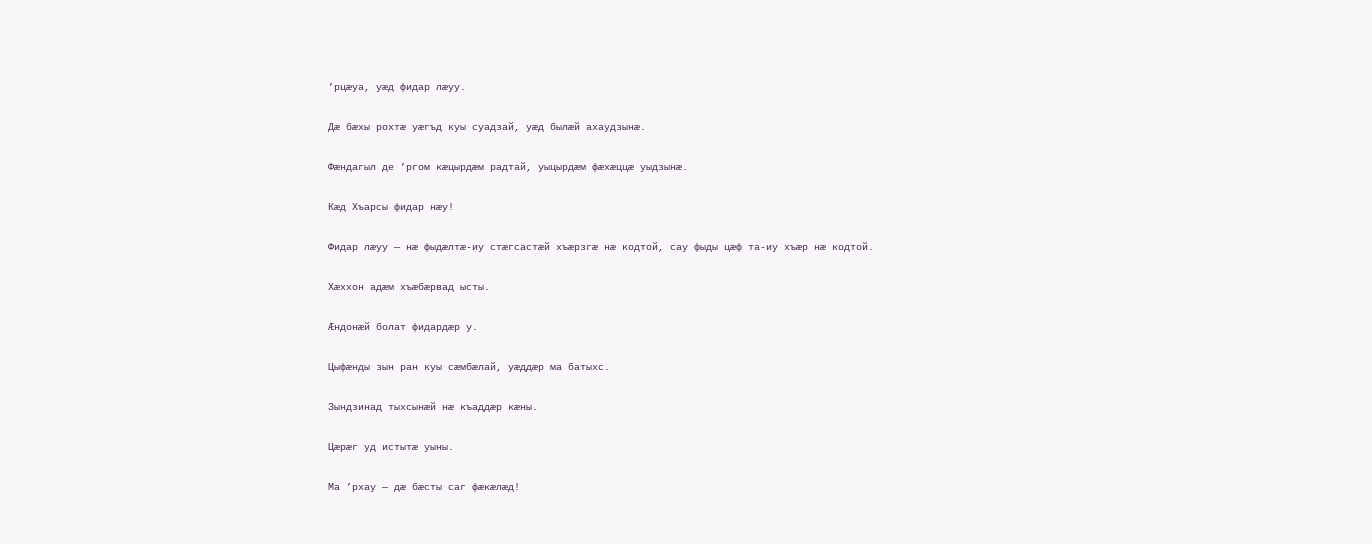’рцæуа, уæд фидар лæуу.

Дæ бæхы рохтæ уæгъд куы суадзай, уæд былæй ахаудзынæ.

Фæндагыл де ’ргом кæцырдæм радтай, уыцырдæм фæхæццæ уыдзынæ.

Кæд Хъарсы фидар нæу!

Фидар лæуу — нæ фыдæлтæ-иу стæгсастæй хъæрзгæ нæ кодтой, сау фыды цæф та-иу хъæр нæ кодтой.

Хæххон адæм хъæбæрвад ысты.

Æндонæй болат фидардæр у.

Цыфæнды зын ран куы сæмбæлай, уæддæр ма батыхс.

Зындзинад тыхсынæй нæ къаддæр кæны.

Цæрæг уд истытæ уыны.

Ма ’рхау — дæ бæсты саг фæкæлæд!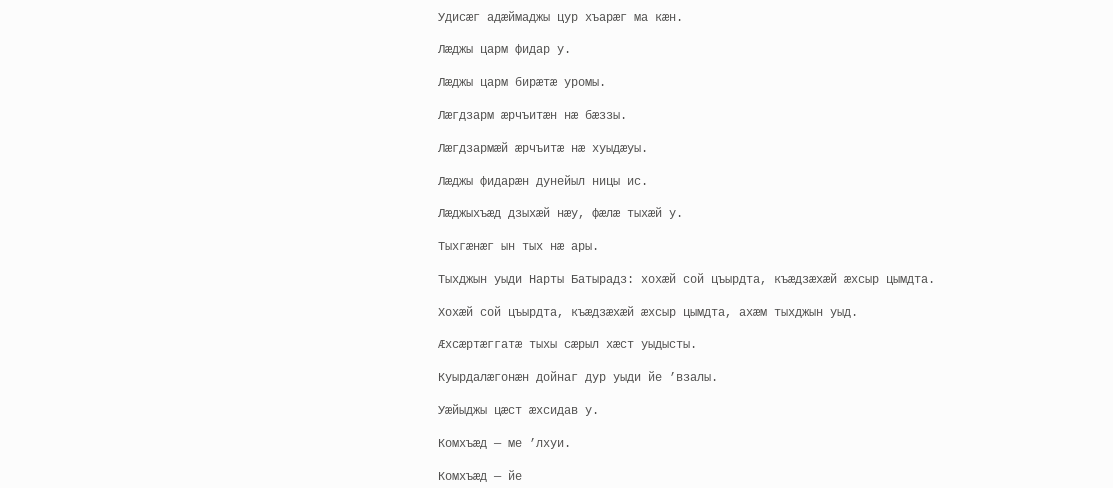Удисæг адæймаджы цур хъарæг ма кæн.

Лæджы царм фидар у.

Лæджы царм бирæтæ уромы.

Лæгдзарм æрчъитæн нæ бæззы.

Лæгдзармæй æрчъитæ нæ хуыдæуы.

Лæджы фидарæн дунейыл ницы ис.

Лæджыхъæд дзыхæй нæу, фæлæ тыхæй у.

Тыхгæнæг ын тых нæ ары.

Тыхджын уыди Нарты Батырадз: хохæй сой цъырдта, къæдзæхæй æхсыр цымдта.

Хохæй сой цъырдта, къæдзæхæй æхсыр цымдта, ахæм тыхджын уыд.

Æхсæртæггатæ тыхы сæрыл хæст уыдысты.

Куырдалæгонæн дойнаг дур уыди йе ’взалы.

Уæйыджы цæст æхсидав у.

Комхъæд — ме ’лхуи.

Комхъæд — йе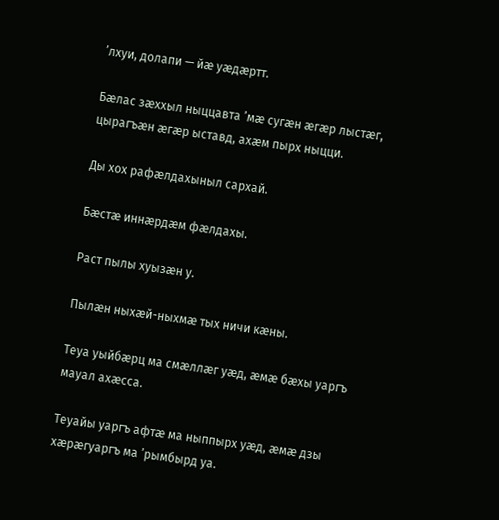’лхуи, долапи — йæ уæдæртт.

Бæлас зæххыл ныццавта ’мæ сугæн æгæр лыстæг, цырагъæн æгæр ыставд, ахæм пырх ныцци.

Ды хох рафæлдахыныл сархай.

Бæстæ иннæрдæм фæлдахы.

Раст пылы хуызæн у.

Пылæн ныхæй-ныхмæ тых ничи кæны.

Теуа уыйбæрц ма смæллæг уæд, æмæ бæхы уаргъ мауал ахæсса.

Теуайы уаргъ афтæ ма ныппырх уæд, æмæ дзы хæрæгуаргъ ма ’рымбырд уа.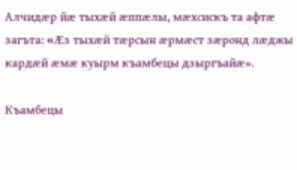Алчидæр йæ тыхæй æппæлы, мæхсискъ та афтæ загъта: «Æз тыхæй тæрсын æрмæст зæронд лæджы кардæй æмæ куырм къамбецы дзыргъайæ».

Къамбецы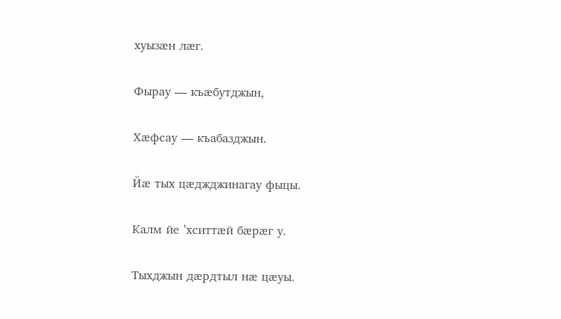хуызæн лæг.

Фырау — къæбутджын,

Хæфсау — къабазджын.

Йæ тых цæджджинагау фыцы.

Калм йе ’хситтæй бæрæг у.

Тыхджын дæрдтыл нæ цæуы.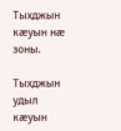Тыхджын кæуын нæ зоны.

Тыхджын удыл кæуын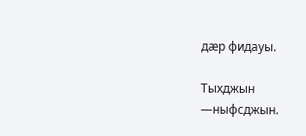дæр фидауы.

Тыхджын —ныфсджын.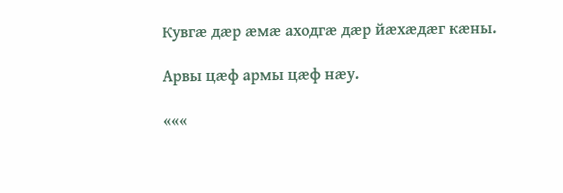Кувгæ дæр æмæ аходгæ дæр йæхæдæг кæны.

Арвы цæф армы цæф нæу.

«««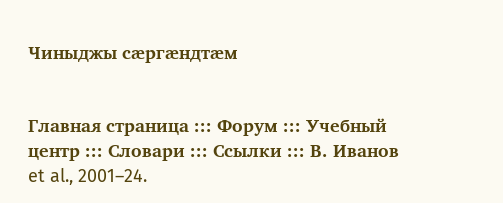Чиныджы сæргæндтæм


Главная страница ::: Форум ::: Учебный центр ::: Словари ::: Ссылки ::: В. Иванов et al., 2001–24.